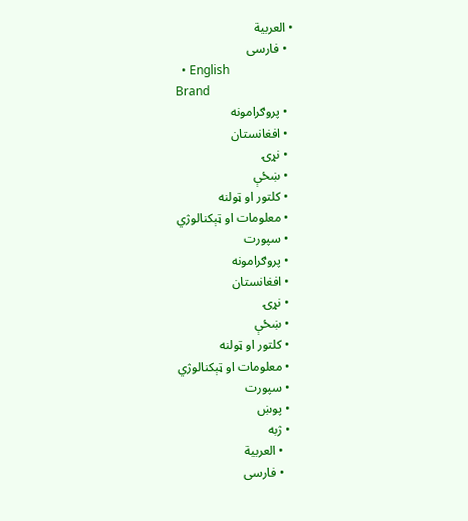• العربية
  • فارسی
  • English
Brand
  • پروګرامونه
  • افغانستان
  • نړۍ
  • ښځې
  • کلتور او ټولنه
  • معلومات او ټېکنالوژي
  • سپورت
  • پروګرامونه
  • افغانستان
  • نړۍ
  • ښځې
  • کلتور او ټولنه
  • معلومات او ټېکنالوژي
  • سپورت
  • پوښ
  • ژبه
    • العربية
    • فارسی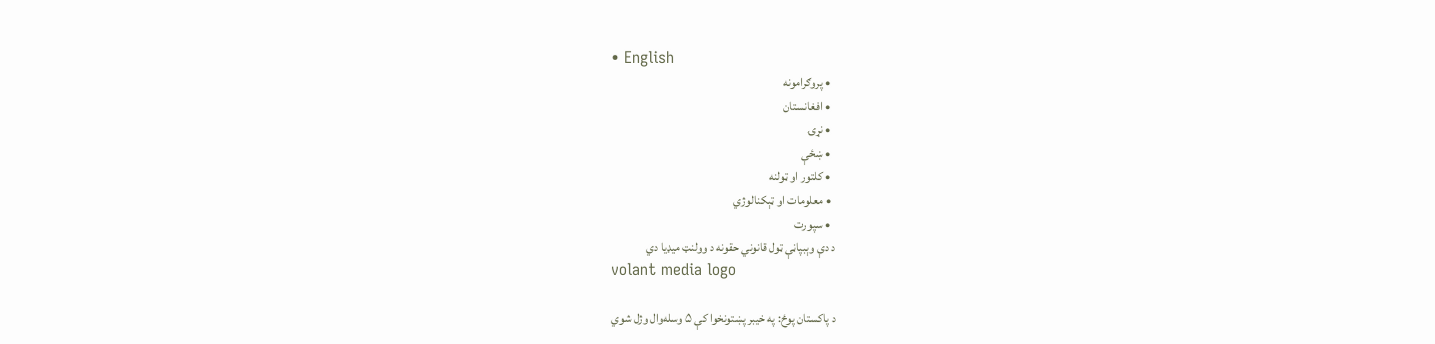• English
  • پروګرامونه
  • افغانستان
  • نړۍ
  • ښځې
  • کلتور او ټولنه
  • معلومات او ټېکنالوژي
  • سپورت
د دې وېبپاڼې ټول قانوني حقونه د وولنټ میډیا دي
volant media logo

د پاکستان پوځ: په خیبر پښتونخوا کې ۵ وسله‌وال وژل شوي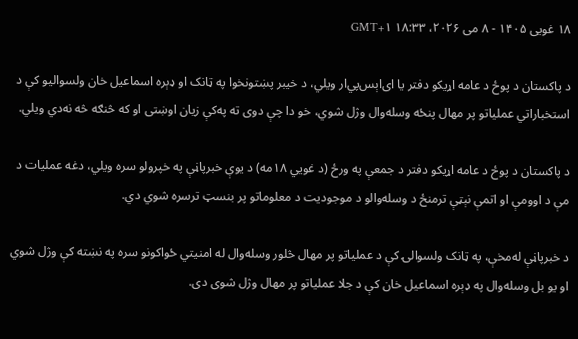۱۸ غویی ۱۴۰۵ - ۸ می ۲۰۲۶، ۱۸:۳۳ GMT+۱

د پاکستان د پوځ د عامه اړیکو دفتر یا ای‌اېس‌پي‌ار ویلي، د خیبر پښتونخوا په ټانک او ډېره اسماعیل خان ولسوالیو کې د استخباراتي عملیاتو پر مهال پنځه وسله‌وال وژل شوي، خو دا چې دوی ته په‌کې زیان اوښتی او که څنګه څه‌ نه‌دي ویلي.

د پاکستان د پوځ د عامه اړیکو دفتر د جمعې په ورځ (د غويي ۱۸مه) د یوې خبرپاڼې په خپرولو سره ویلي، دغه عملیات د مې د اوومې او اتمې نېټې ترمنځ د وسله‌والو د موجودیت د معلوماتو پر بنسټ ترسره شوي دي.

د خبرپاڼې له‌مخې، په ټانک ولسوالۍ کې د عملیاتو پر مهال څلور وسله‌وال له امنیتي ځواکونو سره په نښته کې وژل شوي او یو بل وسله‌وال په ډېره اسماعیل خان کې د جلا عملیاتو پر مهال وژل شوی دی.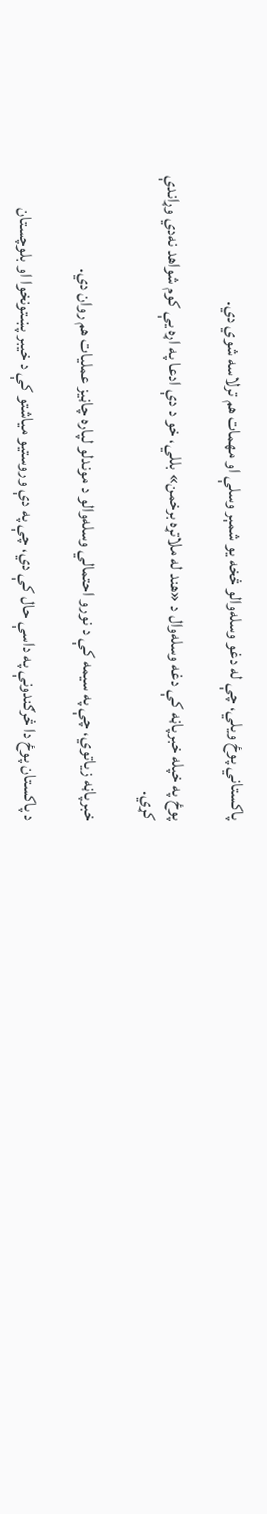پاکستاني پوځ ویلي، چې له دغو وسله‌والو څخه یو شمېر وسلې او مهمات هم ترلاسه شوي دي.

پوځ په خپله خبرپاڼه کې دغه وسله‌وال د «هند له ملاتړه برخمن» بللي، خو د دې ادعا په اړه یې کوم شواهد نه‌دي وړاندې کړي.

خبرپاڼه زیاتوي، چې په سیمه کې د نورو احتمالي وسله‌والو د موندلو لپاره چاڼیز عملیات هم روان دي.

د پاکستان پوځ دا څرګندونې په داسې حال کې دي، چې په دې وروستیو میاشتو کې د خیبر پښتونخوا او بلوچستان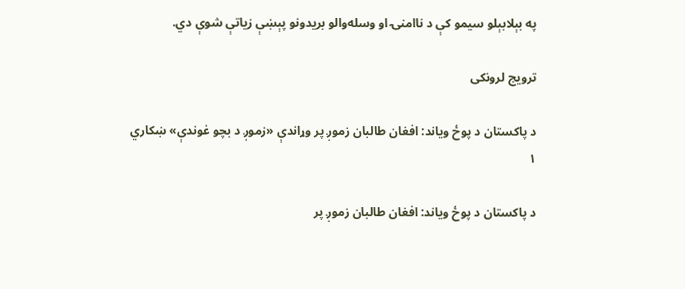په بېلابېلو سیمو کې د ناامنۍ او وسله‌والو بریدونو پېښې زیاتې شوې دي.

ترویج لرونکی

د پاکستان د پوځ ویاند: افغان طالبان زموږ پر وړاندې «زموږ د بچو غوندې» ښکاري
۱

د پاکستان د پوځ ویاند: افغان طالبان زموږ پر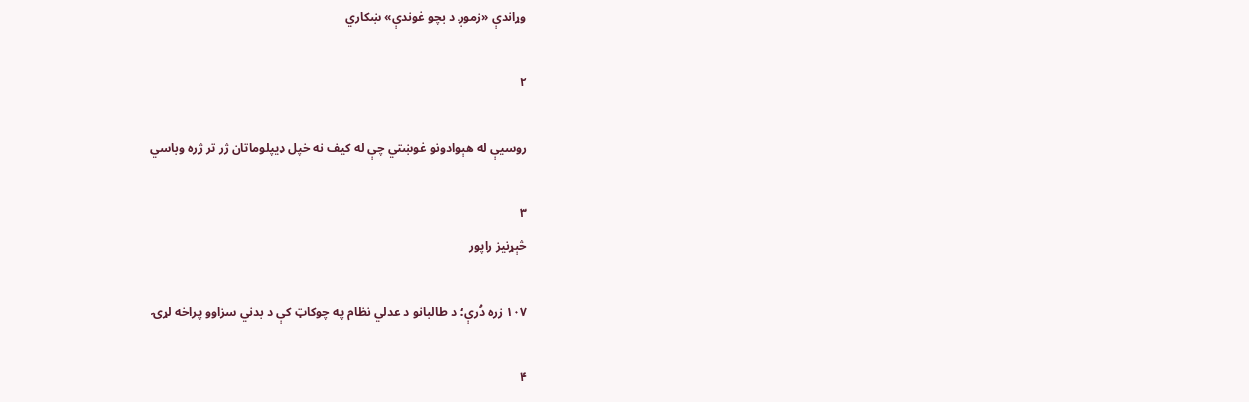وړاندې «زموږ د بچو غوندې» ښکاري

۲

روسیې له هېوادونو غوښتي چې له کیف نه خپل ډیپلوماتان ژر تر ژره وباسي

۳
څېړنیز راپور

۱۰۷ زره دُرې؛ د طالبانو د عدلي نظام په چوکاټ کې د بدني سزاوو پراخه لړۍ

۴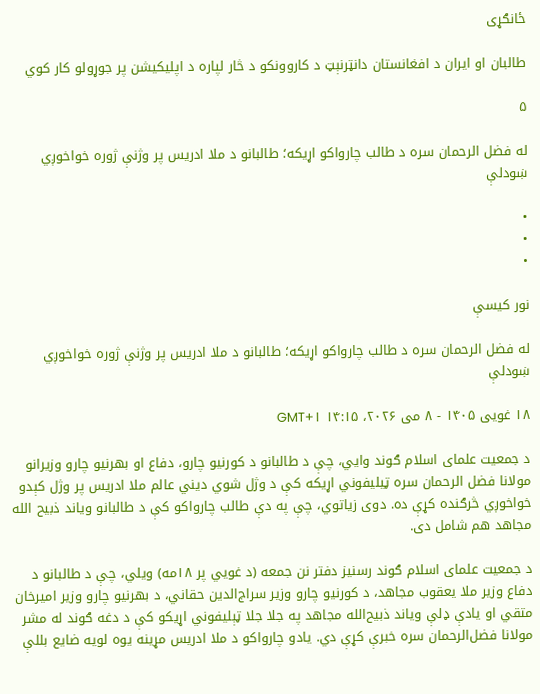ځانګړی

طالبان او ایران د افغانستان دانټرنېټ د کاروونکو د څار لپاره د اپلیکیشن پر جوړولو کار کوي

۵

له فضل الرحمان سره د طالب چارواکو اړیکه؛ طالبانو د ملا ادریس پر وژنې ژوره خواخوږي ښودلې

•
•
•

نور کیسې

له فضل الرحمان سره د طالب چارواکو اړیکه؛ طالبانو د ملا ادریس پر وژنې ژوره خواخوږي ښودلې

۱۸ غویی ۱۴۰۵ - ۸ می ۲۰۲۶، ۱۴:۱۵ GMT+۱

د جمعیت علمای اسلام ګوند وايي، چې د طالبانو د کورنیو چارو، دفاع او بهرنیو چارو وزیرانو مولانا فضل الرحمان سره ټیلیفوني اړیکه کې د وژل شوي دیني عالم ملا ادریس پر وژل کېدو خواخوږي څرګنده کړې ده. دوی زیاتوي، چې په دې طالب چارواکو کې د طالبانو ویاند ذبیح الله مجاهد هم شامل دی.

د جمعیت علمای اسلام ګوند رسنیز دفتر نن جمعه (د غويي پر ۱۸مه) ویلي، چې د طالبانو د دفاع وزیر ملا یعقوب مجاهد، د کورنیو چارو وزیر سراج‌الدین حقاني، د بهرنیو چارو وزیر امیرخان متقي او یادې ډلې ویاند ذبیح‌الله مجاهد په جلا جلا ټېلیفوني اړیکو کې د دغه ګوند له مشر مولانا فضل‌الرحمان سره خبرې کړې دي. یادو چارواکو د ملا ادریس مړینه یوه لویه ضایع بللې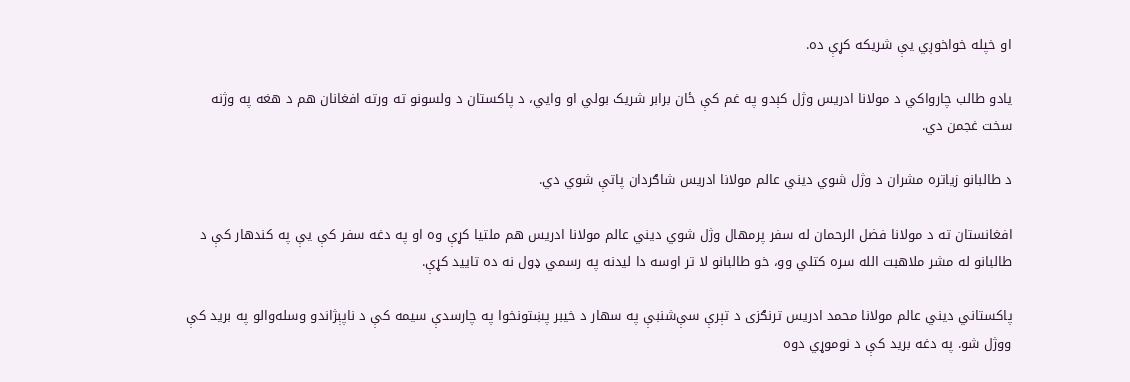او خپله خواخوږي یې شریکه کړې ده.

یادو طالب چارواکي د مولانا ادریس وژل کېدو په غم کې ځان برابر شریک بولي او وايي، د پاکستان د ولسونو ته ورته افغانان هم د هغه په وژنه سخت غجمن دي.

د طالبانو زیاتره مشران د وژل شوي دیني عالم مولانا ادریس شاګردان پاتې شوي دي.

افغانستان ته د مولانا فضل الرحمان له سفر پرمهال وژل شوي دیني عالم مولانا ادریس هم ملتیا کړې وه او په دغه سفر کې یې په کندهار کې د طالبانو له مشر ملاهبت الله سره کتلي وو، خو طالبانو لا تر اوسه دا لیدنه په رسمي ډول نه ده تایید کړې.

پاکستاني دیني عالم مولانا محمد ادریس ترنګزی د تېرې سې‌شنبې په سهار د خیبر پښتونخوا په چارسدې سیمه کې د ناپېژاندو وسله‌والو په برید کې ووژل شو. په دغه برید کې د نوموړي دوه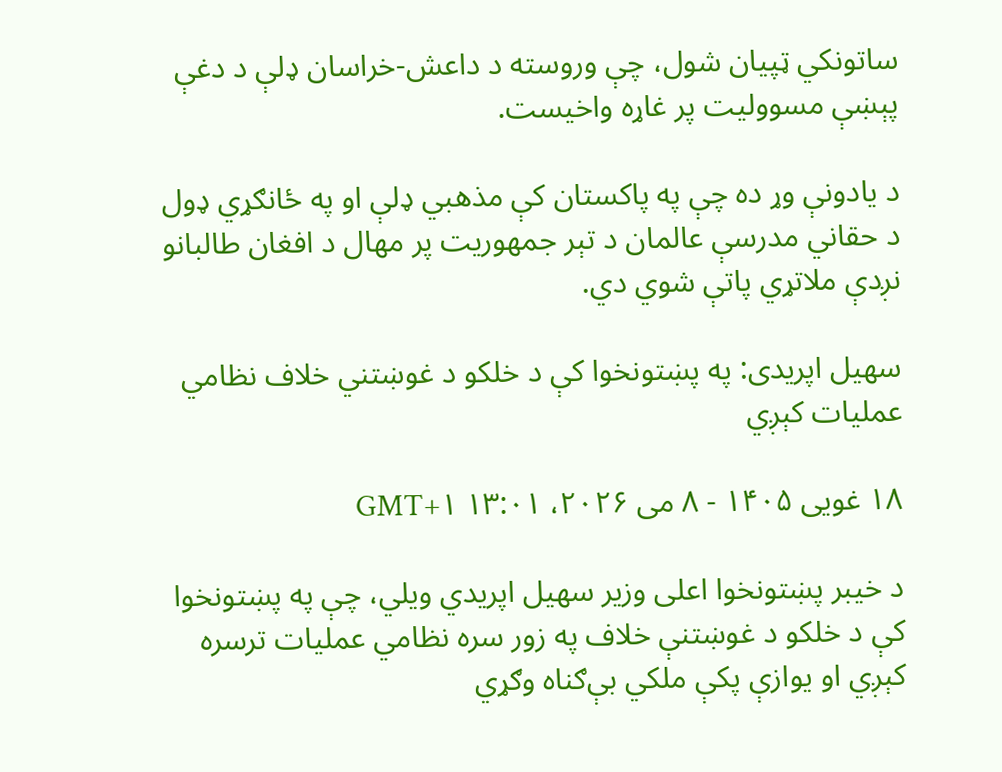ساتونکي ټپیان شول، چې وروسته د داعش-خراسان ډلې د دغې پېښې مسوولیت پر غاړه واخیست.

د یادونې وړ ده چې په پاکستان کې مذهبي ډلې او په ځانګړي ډول د حقاني مدرسې عالمان د تېر جمهوریت پر مهال د افغان طالبانو نږدې ملاتړي پاتې شوي دي.

سهیل اپریدی: په پښتونخوا کې د خلکو د غوښتني خلاف نظامي عملیات کېږي

۱۸ غویی ۱۴۰۵ - ۸ می ۲۰۲۶، ۱۳:۰۱ GMT+۱

د خیبر پښتونخوا اعلی وزیر سهیل اپریدي ویلي، چې په پښتونخوا کې د خلکو د غوښتنې خلاف په زور سره نظامي عملیات ترسره کېږي او یوازې پکې ملکي بې‌ګناه وګړي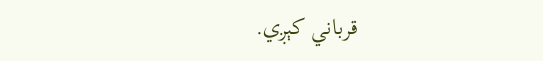قرباني کېږي.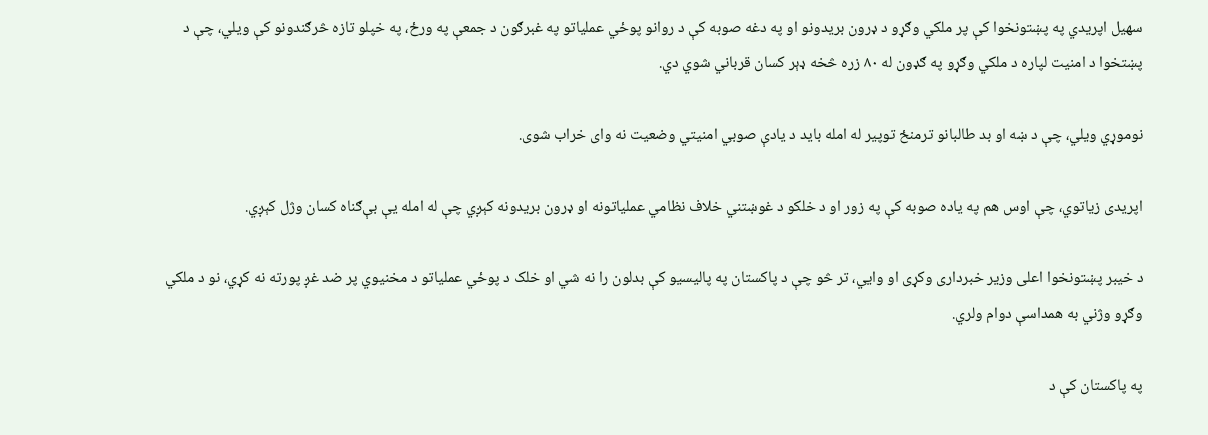سهیل اپریدي په پښتونخوا کې پر ملکي وګړو د ډرون بریدونو او په دغه صوبه کې د روانو پوځي عملیاتو په غبرګون د جمعې په ورځ، په خپلو تازه څرګندونو کې ویلي، چې د پښتخوا د امنیت لپاره د ملکي وګړو په ګډون له ۸۰ زره څخه ډېر کسان قرباني شوي دي.

نوموړي ویلي، چې د ښه او بد طالبانو ترمنځ توپیر له امله باید د یادې صوبي امنیتي وضعیت نه وای خراب شوی.

اپریدی زیاتوي، چې اوس هم په یاده صوبه کې په زور او د خلکو د غوښتني خلاف نظامي عملیاتونه او ډرون بریدونه کېږي چې له امله یې بې‌ګناه کسان وژل کېږي.

د خیبر پښتونخوا اعلی وزیر خبرداری وکړی او وايي، تر څو چې د پاکستان په پالیسیو کې بدلون را نه شي او خلک د پوځي عملیاتو د مخنیوي پر ضد غږ پورته نه کړي، نو د ملکي وګړو وژني به همداسې دوام ولري.

په پاکستان کې د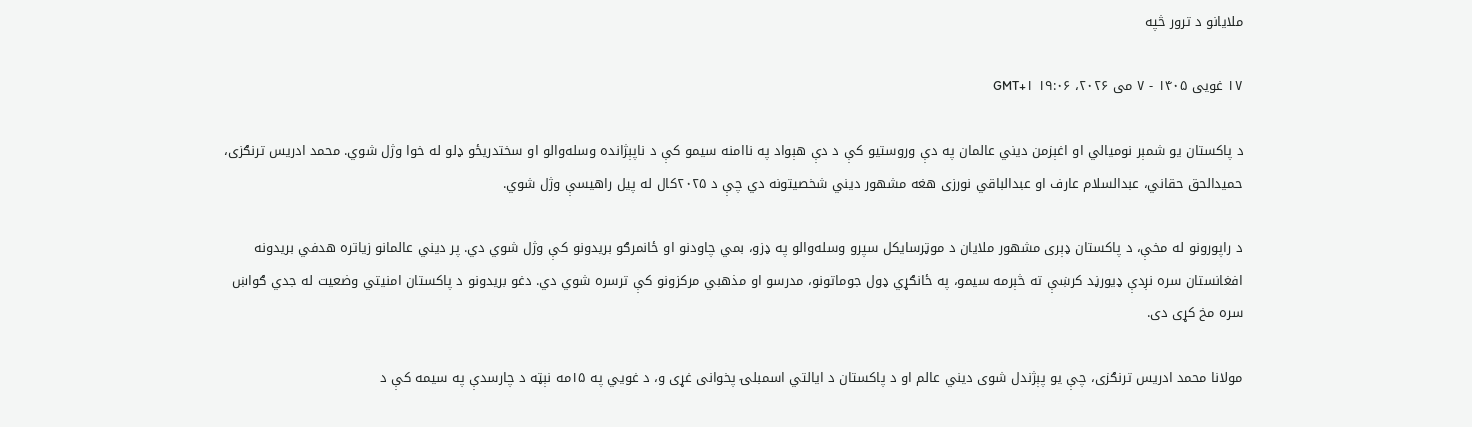ملايانو د ترور څپه

۱۷ غویی ۱۴۰۵ - ۷ می ۲۰۲۶، ۱۹:۰۶ GMT+۱

د پاکستان يو شمېر نوميالي او اغېزمن ديني عالمان په دې وروستيو کې د دې هېواد په ناامنه سيمو کې د ناپېژانده وسله‌والو او سختدريځو ډلو له خوا وژل شوي. محمد ادريس ترنګزی، حميدالحق حقاني، عبدالسلام عارف او عبدالباقي نورزی هغه مشهور ديني شخصيتونه دي چې د ۲۰۲۵کال له پيل راهيسې وژل شوي.

د راپورونو له مخې، د پاکستان ډېری مشهور ملايان د موټرسایکل سپرو وسله‌والو په ډزو، بمي چاودنو او ځانمرګو بريدونو کې وژل شوي دي. پر ديني عالمانو زياتره هدفي بريدونه افغانستان سره نږدې ډیورڼد کرښې ته څېرمه سيمو، په ځانګړي ډول جوماتونو، مدرسو او مذهبي مرکزونو کې ترسره شوي دي. دغو بريدونو د پاکستان امنيتي وضعيت له جدي ګواښ سره مخ کړی دی.

مولانا محمد ادريس ترنګزی، چې يو پېژندل شوی ديني عالم او د پاکستان د ايالتي اسمبلۍ پخوانی غړی و، د غویي په ۱۵مه نېټه د چارسدې په سيمه کې د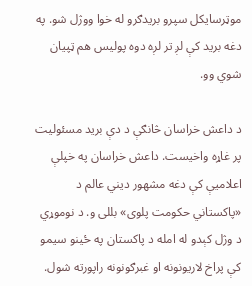موټرسایکل سپرو بريدګرو له خوا ووژل شو. په دغه بريد کې لږ تر لږه دوه پوليس هم ټپيان شوي وو.

د داعش خراسان څانګې د دې بريد مسئوليت پر غاړه واخيست. داعش خراسان په خپلې اعلاميې کې دغه مشهور ديني عالم د «پاکستاني حکومت پلوی» بللی و. د نوموړي د وژل کېدو له امله د پاکستان په ځينو سيمو کې پراخ لاريونونه او غبرګونونه راپورته شول.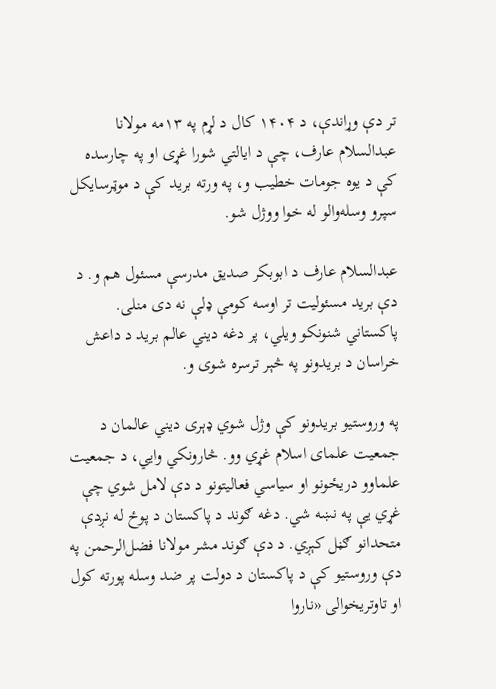تر دې وړاندې، د ۱۴۰۴ کال د لړم په ۱۳مه مولانا عبدالسلام عارف، چې د ايالتي شورا غړی او په چارسده کې د يوه جومات خطيب و، په ورته بريد کې د موټرسایکل سپرو وسله‌والو له خوا ووژل شو.

عبدالسلام عارف د ابوبکر صديق مدرسې مسئول هم و. د دې بريد مسئوليت تر اوسه کومې ډلې نه دی منلی. پاکستاني شنونکو ويلي، پر دغه ديني عالم بريد د داعش خراسان د بريدونو په څېر ترسره شوی و.

په وروستيو بريدونو کې وژل شوي ډېری ديني عالمان د جمعيت علمای اسلام غړي وو. څارونکي وايي، د جمعيت علماوو دريځونو او سياسي فعاليتونو د دې لامل شوي چې غړي يې په نښه شي. دغه ګوند د پاکستان د پوځ له نږدې متحدانو ګڼل کېږي. د دې ګوند مشر مولانا فضل‌الرحمن په دې وروستيو کې د پاکستان د دولت پر ضد وسله پورته کول او تاوتريخوالی «ناروا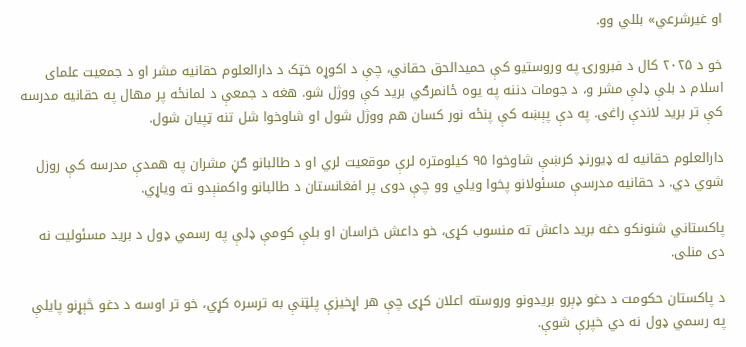او غيرشرعي» بللي وو.

خو د ۲۰۲۵ کال د فبرورۍ په وروستيو کې حميدالحق حقاني، چې د اکوړه خټک د دارالعلوم حقانيه مشر او د جمعيت علمای اسلام د بلې ډلې مشر و، د جومات دننه په يوه ځانمرګي بريد کې ووژل شو. هغه د جمعې د لمانځه پر مهال په حقانيه مدرسه کې تر بريد لاندې راغی. په دې پېښه کې پنځه نور کسان هم ووژل شول او شاوخوا شل تنه ټپيان شول.

دارالعلوم حقانيه له ډیورنډ کرښې شاوخوا ۹۵ کيلومتره لرې موقعيت لري او د طالبانو ګڼ مشران په همدې مدرسه کې روزل شوي دي. د حقانيه مدرسې مسئولانو پخوا ويلي وو چې دوی پر افغانستان د طالبانو واکمنېدو ته وياړي.

پاکستاني شنونکو دغه بريد داعش ته منسوب کړی، خو داعش خراسان او بلې کومې ډلې په رسمي ډول د بريد مسئوليت نه دی منلی.

د پاکستان حکومت د دغو ډېرو بريدونو وروسته اعلان کړی چې هر اړخيزې پلټنې به ترسره کړي، خو تر اوسه د دغو څېړنو پايلې په رسمي ډول نه دي خپرې شوې.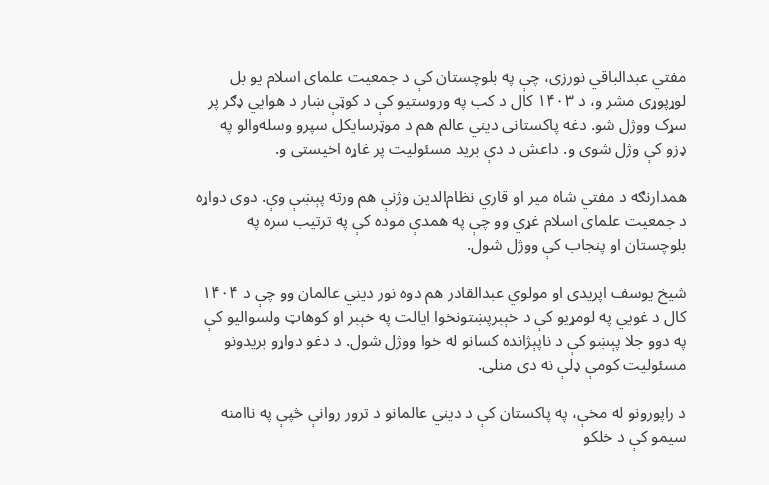مفتي عبدالباقي نورزی، چې په بلوچستان کې د جمعيت علمای اسلام يو بل لوړپوړی مشر و، د ۱۴۰۳ کال د کب په وروستيو کې د کوټې ښار د هوايي ډګر پر سړک ووژل شو. دغه پاکستانی ديني عالم هم د موټرسایکل سپرو وسله‌والو په ډزو کې وژل شوی و. داعش د دې بريد مسئوليت پر غاړه اخيستی و.

همدارنګه د مفتي شاه مير او قاري نظام‌الدين وژنې هم ورته پېښې وې. دوی دواړه د جمعيت علمای اسلام غړي وو چې په همدې موده کې په ترتيب سره په بلوچستان او پنجاب کې ووژل شول.

شيخ يوسف اپریدی او مولوي عبدالقادر هم دوه نور ديني عالمان وو چې د ۱۴۰۴ کال د غویي په لومړيو کې د خېبرپښتونخوا ايالت په خېبر او کوهاټ ولسواليو کې په دوو جلا پېښو کې د ناپېژانده کسانو له خوا ووژل شول. د دغو دواړو بريدونو مسئوليت کومې ډلې نه دی منلی.

د راپورونو له مخې، په پاکستان کې د ديني عالمانو د ترور روانې څپې په ناامنه سيمو کې د خلکو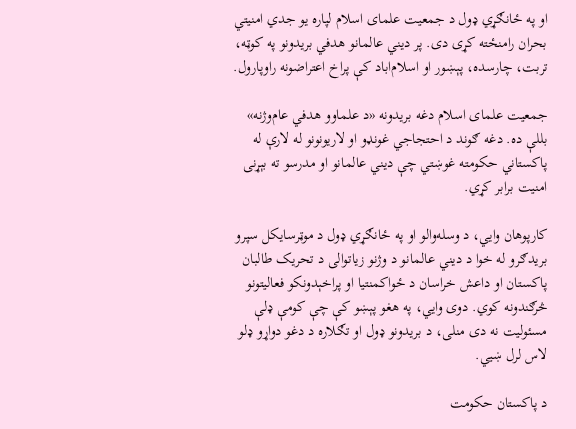او په ځانګړي ډول د جمعيت علمای اسلام لپاره يو جدي امنيتي بحران رامنځته کړی دی. پر ديني عالمانو هدفي بريدونو په کوټه، تربت، چارسده، پېښور او اسلام‌اباد کې پراخ اعتراضونه راوپارول.

جمعيت علمای اسلام دغه بريدونه «د علماوو هدفي عام‌وژنه» بللې ده. دغه ګوند د احتجاجي غونډو او لاريونونو له لارې له پاکستاني حکومته غوښتي چې ديني عالمانو او مدرسو ته بېړنی امنيت برابر کړي.

کارپوهان وايي، د وسله‌والو او په ځانګړي ډول د موټرسایکل سپرو بريدګرو له خوا د ديني عالمانو د وژنو زياتوالی د تحريک طالبان پاکستان او داعش خراسان د ځواکمنتيا او پراخېدونکو فعاليتونو څرګندونه کوي. دوی وايي، په هغو پېښو کې چې کومې ډلې مسئوليت نه دی منلی، د بريدونو ډول او تګلاره د دغو دواړو ډلو لاس لرل ښيي.

د پاکستان حکومت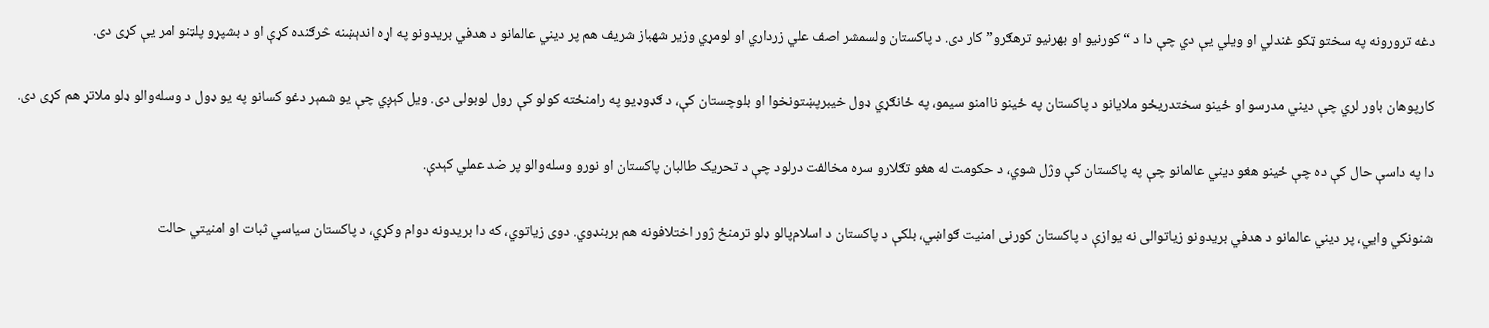دغه ترورونه په سختو ټکو غندلي او ويلي يې دي چې دا د “کورنیو او بهرنيو ترهګرو” کار دی. د پاکستان ولسمشر اصف علي زرداري او لومړي وزير شهباز شریف هم پر ديني عالمانو د هدفي بريدونو په اړه اندېښنه څرګنده کړې او د بشپړو پلټنو امر يې کړی دی.

کارپوهان باور لري چې ديني مدرسو او ځينو سختدريځو ملايانو د پاکستان په ځينو ناامنو سيمو، په ځانګړي ډول خيبرپښتونخوا او بلوچستان کې، د ګډوډيو په رامنځته کولو کې رول لوبولی دی. ويل کېږي چې يو شمېر دغو کسانو په يو ډول د وسله‌والو ډلو ملاتړ هم کړی دی.

دا په داسې حال کې ده چې ځينو هغو ديني عالمانو چې په پاکستان کې وژل شوي، د حکومت له هغو تګلارو سره مخالفت درلود چې د تحريک طالبان پاکستان او نورو وسله‌والو پر ضد عملي کېدې.

شنونکي وايي، پر ديني عالمانو د هدفي بريدونو زياتوالی نه يوازې د پاکستان کورنی امنيت ګواښي، بلکې د پاکستان د اسلام‌پالو ډلو ترمنځ ژور اختلافونه هم بربنډوي. دوی زياتوي، که دا بريدونه دوام وکړي، د پاکستان سياسي ثبات او امنيتي حالت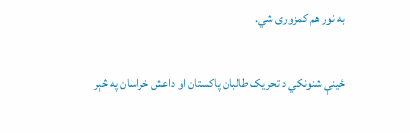به نور هم کمزوری شي.

ځينې شنونکي د تحريک طالبان پاکستان او داعش خراسان په څېر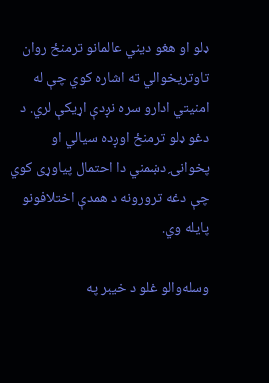ډلو او هغو ديني عالمانو ترمنځ روان تاوتريخوالي ته اشاره کوي چې له امنيتي ادارو سره نږدې اړيکې لري. د دغو ډلو ترمنځ اوږده سيالي او پخوانۍ دښمني دا احتمال پياوړی کوي چې دغه ترورونه د همدې اختلافونو پايله وي.

وسله‌والو غلو د خیبر په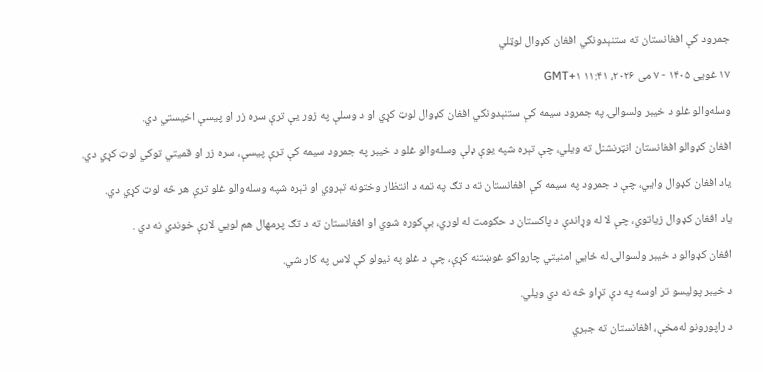جمرود کې افغانستان ته ستنېدونکي افغان کډوال لوټلي

۱۷ غویی ۱۴۰۵ - ۷ می ۲۰۲۶، ۱۱:۴۱ GMT+۱

وسله‌والو غلو د خیبر ولسوالۍ په جمرود سیمه کې ستنېدونکي افغان کډوال لوټ کړي او د وسلې په زور یې ترې سره زر او پیسې اخیستي دي.

افغان کډوالو افغانستان انټرنشنل ته ویلي، چې تېره شپه یوې ډلې وسله‌والو غلو د خیبر په جمرود سیمه کې ترې پیسې، سره زر او قمیتي توکي لوټ کړي دي.

یاد افغان کډوال وايي، چې د جمرود په سیمه کې افغانستان ته د تګ په تمه د انتظار وختونه تېروي او تېره شپه وسله‌والو غلو ترې هر څه لوټ کړي دي.

یاد افغان کډوال زیاتوي، چې لا له وړاندې د پاکستان د حکومت له لوري، بې‌کوره شوي او افغانستان ته د تګ پرمهال هم لويي لارې خوندي نه دي .

افغان کډوالو د خیبر ولسوالۍ له ځايي امنیتي چارواکو غوښتنه کړې، چې د غلو په نیولو کې لاس په کار شي.

د خیبر پولیسو تر اوسه په دې تړاو څه نه دي ویلي.

د راپورونو له‌مخې، افغانستان ته جبري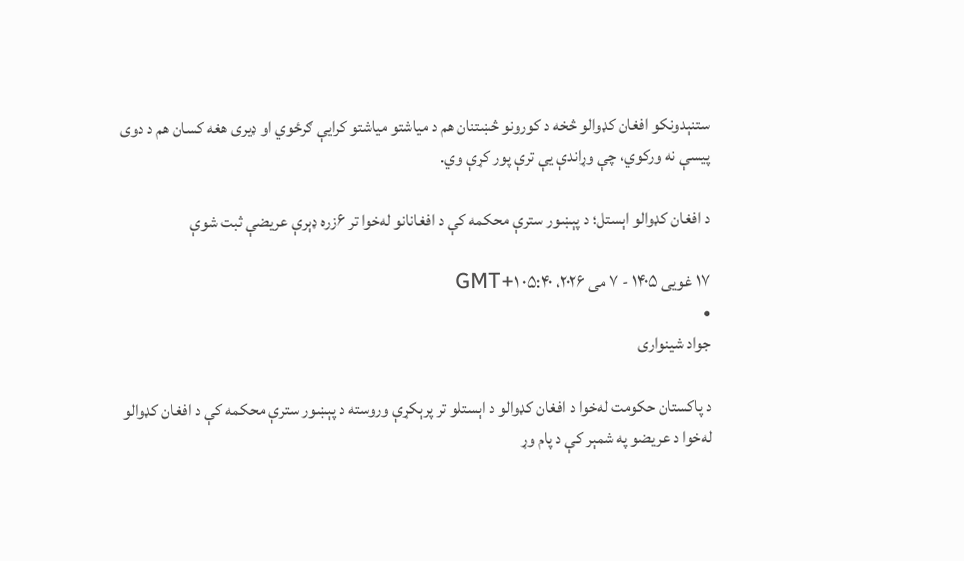ستنېدونکو افغان کډوالو څخه د کورونو څښتنان هم د میاشتو میاشتو کرایې ګرځوي او ډیری هغه کسان هم د دوی پیسې نه ورکوي، چې وړاندې یې ترې پور کړې وي.

د افغان کډوالو اېستل؛ د پېښور سترې محکمه کې د افغانانو له‌خوا تر ۶زره ډېرې عریضې ثبت شوې

۱۷ غویی ۱۴۰۵ - ۷ می ۲۰۲۶، ۰۵:۴۰ GMT+۱
•
جواد شينواری

د پاکستان حکومت له‌خوا د افغان کډوالو د اېستلو تر پرېکړې وروسته د پېښور سترې محکمه کې د افغان کډوالو له‌خوا د عریضو په شمېر کې د پام وړ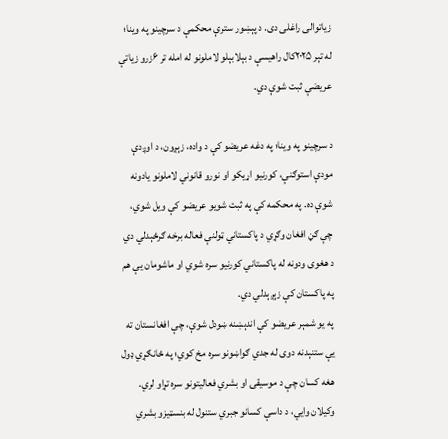زیاتوالی راغلی دی. د پېښور سترې محکمې د سرچینو په وینا؛ له تېر ۲۰۲۵کال راهیسې د بېلابېلو لاملونو له امله تر ۶زرو زیاتې عریضې ثبت شوې دي.

د سرچینو په وینا؛ په دغه عریضو کې د واده، زېږون، د اوږدې مودې استوګنې، کورنیو اړیکو او نورو قانوني لاملونو یادونه شوې ده. په محکمه کې په ثبت شویو عریضو کې ویل شوي، چې ګڼ افغان وګړي د پاکستاني ټولنې فعاله برخه ګرځېدلي دي د هغوی ودونه له پاکستاني کورنیو سره شوي او ماشومان یې هم په پاکستان کې زېږېدلي دي.
په یو شمېر عریضو کې اندېښنه ښودل شوې، چې افغانستان ته یې ستنېدنه دوی له جدي ګواښونو سره مخ کوي؛ په ځانګړي ډول هغه کسان چې د موسیقۍ او بشري فعالیتونو سره تړاو لري.
وکیلان وایي، د داسې کسانو جبري ستنول له بنسټیزو بشري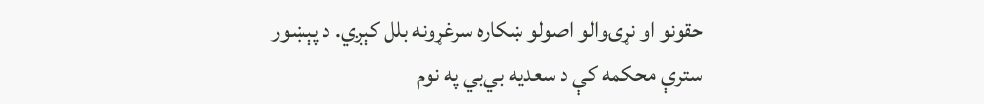حقونو او نړۍوالو اصولو ښکاره سرغړونه بلل کېږي. د پېښور سترې محکمه کې د سعدیه بي‌بي په نوم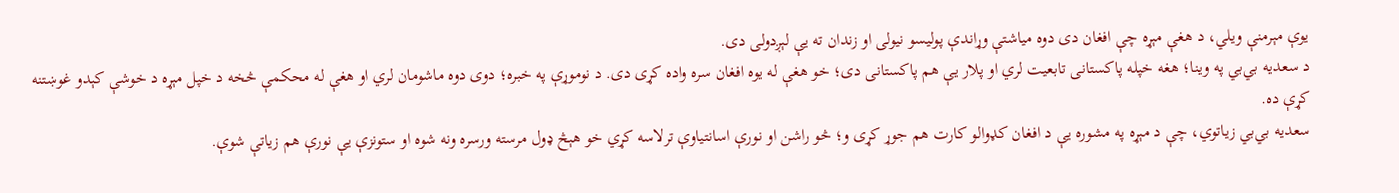یوې مېرمنې ویلي، د هغې مېړه چې افغان دی دوه میاشتې وړاندې پولیسو نیولی او زندان ته یې لېږدولی دی.
د سعدیه بي‌بي په وینا؛ هغه خپله پاکستانی تابعیت لري او پلار یې هم پاکستانی دی؛ خو هغې له یوه افغان سره واده کړی دی. د نوموړې په خبره؛ دوی دوه ماشومان لري او هغې له محکمې څخه د خپل مېړه د خوشې کېدو غوښتنه کړې ده.
سعدیه بي‌بي زیاتوي، چې د مېړه په مشوره یې د افغان کډوالو کارت هم جوړ کړی و؛ څو راشن او نورې اسانتیاوې ترلاسه کړي خو هېڅ ډول مرسته ورسره ونه شوه او ستونزې یې نورې هم زیاتې شوې.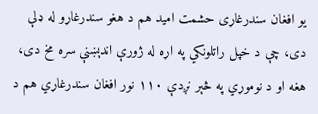یو افغان سندرغاړی حشمت امید هم د هغو سندرغاړو له ډلې دی، چې د خپل راتلونکي په اړه له ژورې اندېښنې سره مخ دی، هغه او د نوموړي په څېر نږدې ۱۱۰ نور افغان سندرغاړي هم د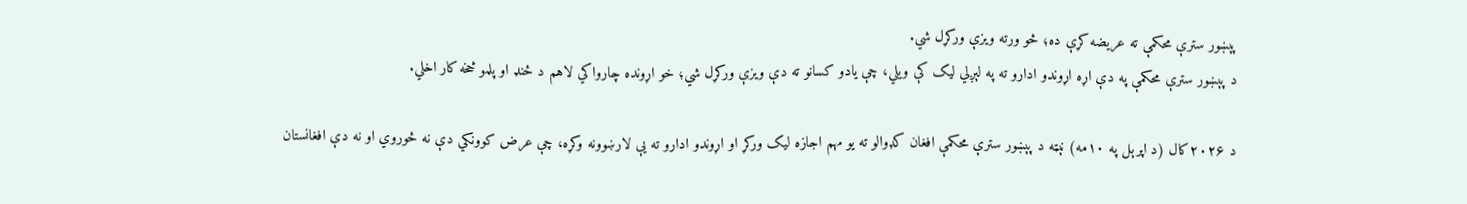پېښور سترې محکمې ته عریضه کړې ده؛ څو ورته ویزې ورکړل شي.
د پېښور سترې محکمې په دې اړه اړوندو ادارو ته په لېږلي لیک کې ویلي، چې یادو کسانو ته دې ویزې ورکړل شي؛ خو اړونده چارواکي لاهم د ځنډ او پلمو څخه کار اخلي.

د ۲۰۲۶کال (د اپرېل په ۱۰مه) نېټه د پېښور سترې محکمې افغان کډوالو ته یو مهم اجازه لیک ورکړ او اړوندو ادارو ته یې لارښوونه وکړه، چې عرض کوونکي دې نه ځوروي او نه دې افغانستان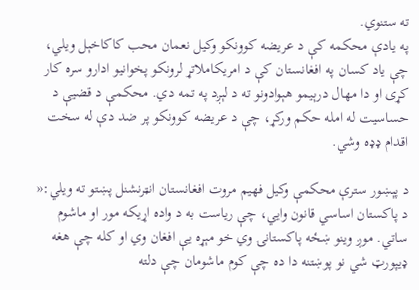ته ستنوي.
په یادې محکمه کې د عریضه کوونکو وکیل نعمان محب کاکاخېل ویلي، چې یاد کسان په افغانستان کې د امریکاملاتړ لرونکو پخوانیو ادارو سره کار کړی او دا مهال درېیمو هېوادونو ته د لېږد په تمه دي. محکمې د قضیې د حساسیت له امله حکم ورکړ، چې د عریضه کوونکو پر ضد دې له سخت اقدام ډډه وشي.

د پېښور سترې محکمې وکیل فهیم مروت افغانستان انټرنشنل پښتو ته ویلي:« د پاکستان اساسي قانون وایي، چې ریاست به د واده اړیکه مور او ماشوم ساتي. موږ وینو ښځه پاکستانۍ وي خو مېړه یې افغان وي او کله چې هغه ډيپورټ شي نو پوښتنه دا ده چې کوم ماشومان چې دلته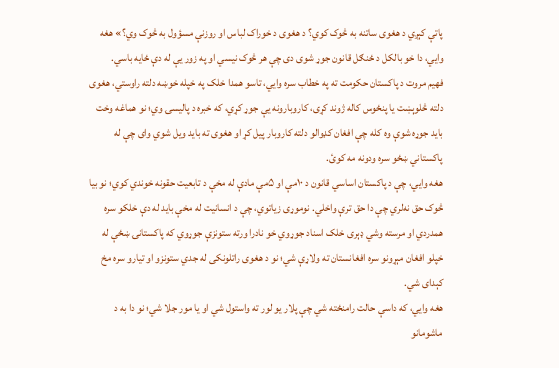پاتې کېږي د هغوی ساتنه به څوک کوي؟ د هغوی د خوراک لباس او روزنې مسؤول به څوک وي؟» هغه وایي، دا خو بالکل د ځنګل قانون جوړ شوی دی چې هر څوک نیسي او په زور یې له دې ځایه باسي.
فهیم مروت د پاکستان حکومت ته په خطاب سره وایي، تاسو همدا خلک په خپله خوښه دلته راوستي، هغوی دلته څلوېښت یا پنځوس کاله ژوند کړی، کاروبارونه یې جوړ کړي، که خبره د پالیسۍ وي؛ نو هماغه وخت باید جوړه شوې وه کله چې افغان کډوالو دلته کاروبار پیل کړ او هغوی ته باید ویل شوي وای چې له پاکستاني ښځو سره ودونه مه کوئ.
هغه وایي، چې د پاکستان اساسي قانون د ۱۰مې او ۵مې مادې له مخې د تابعیت حقونه خوندي کوي؛ نو بیا څوک حق نه‌لري چې دا حق ترې واخلي. نوموړی زیاتوي، چې د انسانیت له مخې باید له دې خلکو سره همدردي او مرسته وشي ډېری خلک اسناد جوړوي خو نادرا ورته ستونزې جوړوي که پاکستانۍ ښځې له خپلو افغان مېړونو سره افغانستان ته ولاړې شي؛ نو د هغوی راتلونکی له جدي ستونزو او تیارو سره مخ کېدای شي.
هغه وایي، که داسې حالت رامنځته شي چې پلار یو لور ته واستول شي او یا مور جلا شي؛ نو دا به د ماشومانو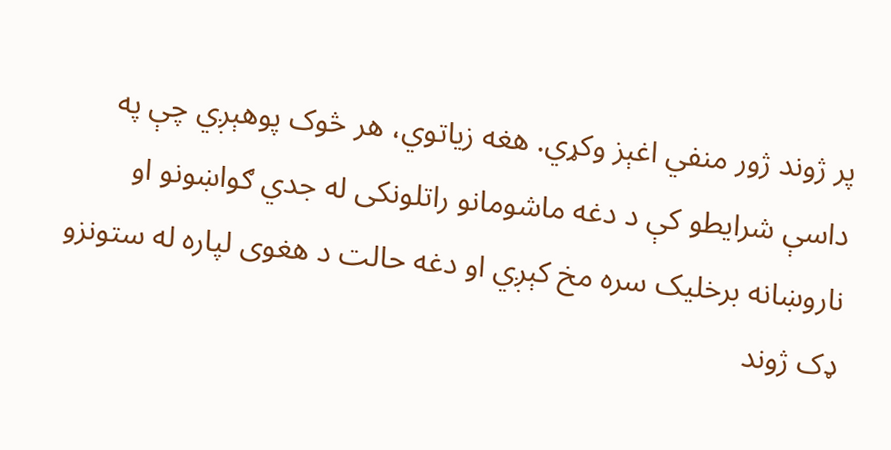پر ژوند ژور منفي اغېز وکړي. هغه زیاتوي، هر څوک پوهېږي چې په داسې شرایطو کې د دغه ماشومانو راتلونکی له جدي ګواښونو او ناروښانه برخلیک سره مخ کېږي او دغه حالت د هغوی لپاره له ستونزو ډک ژوند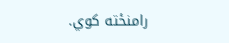رامنځته کوي.